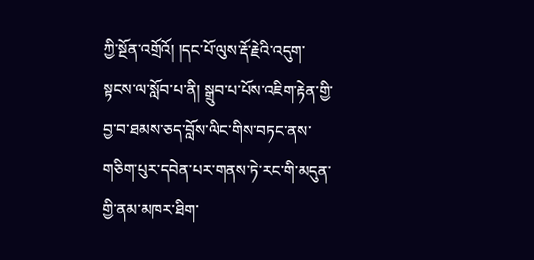ཀྱི་སྔོན་འགྲོའོ། །དང་པོ་ལུས་རྡོ་རྗེའི་འདུག་སྟངས་ལ་སློབ་པ་ནི། སྒྲུབ་པ་པོས་འཇིག་རྟེན་གྱི་བྱ་བ་ཐམས་ཅད་བློས་ལིང་གིས་བཏང་ནས་གཅིག་པུར་དབེན་པར་གནས་ཏེ་རང་གི་མདུན་གྱི་ནམ་མཁར་ཐིག་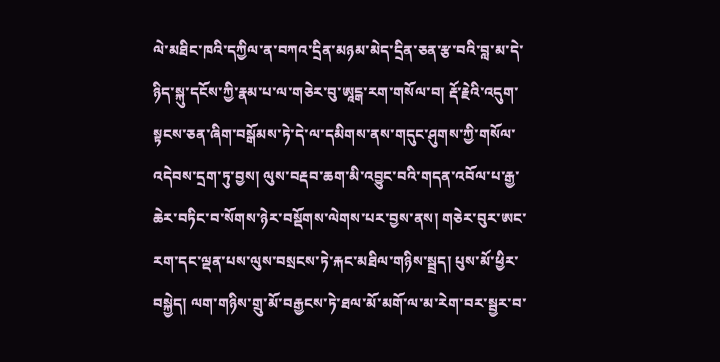ལེ་མཐིང་ཁའི་དཀྱིལ་ན་བཀའ་དྲིན་མཉམ་མེད་དྲིན་ཅན་རྩ་བའི་བླ་མ་དེ་ཉིད་སྐུ་དངོས་ཀྱི་རྣམ་པ་ལ་གཅེར་བུ་ཨཱངྒ་རག་གསོལ་བ། རྡོ་རྗེའི་འདུག་སྟངས་ཅན་ཞིག་བསྒོམས་ཏེ་དེ་ལ་དམིགས་ནས་གདུང་ཤུགས་ཀྱི་གསོལ་འདེབས་དྲག་ཏུ་བྱས། ལུས་བརྡབ་ཆག་མི་འབྱུང་བའི་གདན་འབོལ་པ་རྒྱ་ཆེར་བཏིང་བ་སོགས་ཉེར་བསྡོགས་ལེགས་པར་བྱས་ནས། གཅེར་བུར་ཨང་རག་དང་ལྡན་པས་ལུས་བསྲངས་ཏེ་རྐང་མཐིལ་གཉིས་སྦྲད། པུས་མོ་ཕྱིར་བསྐྱེད། ལག་གཉིས་གྲུ་མོ་བརྒྱངས་ཏེ་ཐལ་མོ་མགོ་ལ་མ་རེག་བར་སྦྱར་བ་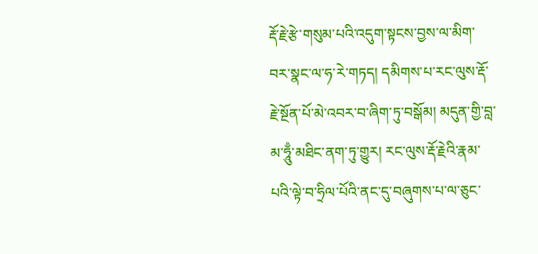རྡོ་རྗེ་རྩེ་གསུམ་པའི་འདུག་སྟངས་བྱས་ལ་མིག་བར་སྣང་ལ་ཧ་རེ་གཏད། དམིགས་པ་རང་ལུས་རྡོ་རྗེ་སྔོན་པོ་མེ་འབར་བ་ཞིག་ཏུ་བསྒོམ། མདུན་གྱི་བླ་མ་ཧཱུྃ་མཐིང་ནག་ཏུ་གྱུར། རང་ལུས་རྡོ་རྗེའི་རྣམ་པའི་ལྟེ་བ་ཧྲིལ་པོའི་ནང་དུ་བཞུགས་པ་ལ་ཅུང་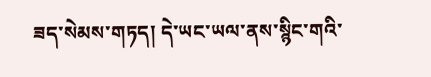ཟད་སེམས་གཏད། དེ་ཡང་ཡལ་ནས་སྙིང་གའི་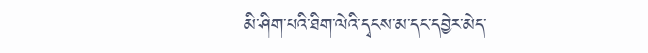མི་ཤིག་པའི་ཐིག་ལེའི་དྭངས་མ་དང་དབྱེར་མེད་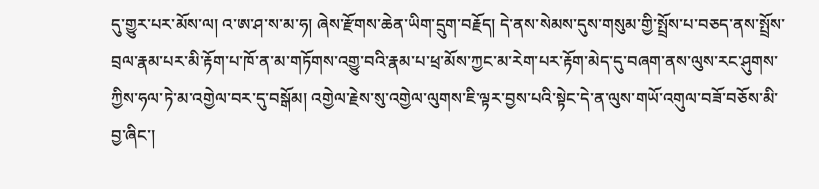དུ་གྱུར་པར་མོས་ལ། འ་ཨ་ཤ་ས་མ་ཧ། ཞེས་རྫོགས་ཆེན་ཡིག་དྲུག་བརྗོད། དེ་ནས་སེམས་དུས་གསུམ་གྱི་སྤྲོས་པ་བཅད་ནས་སྤྲོས་བྲལ་རྣམ་པར་མི་རྟོག་པ་ཁོ་ན་མ་གཏོགས་འགྱུ་བའི་རྣམ་པ་ཕྲ་མོས་ཀྱང་མ་རེག་པར་རྟོག་མེད་དུ་བཞག་ནས་ལུས་རང་ཤུགས་ཀྱིས་ཧལ་ཏེ་མ་འགྱེལ་བར་དུ་བསྒོམ། འགྱེལ་རྗེས་སུ་འགྱེལ་ལུགས་ཇི་ལྟར་བྱས་པའི་སྟེང་དེ་ན་ལུས་གཡོ་འགུལ་བཟོ་བཅོས་མི་བྱ་ཞིང་།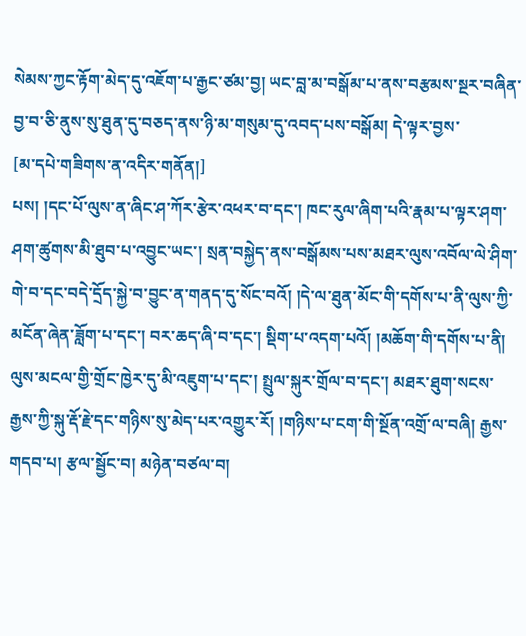སེམས་ཀྱང་རྟོག་མེད་དུ་འཇོག་པ་རྒྱང་ཙམ་བྱ། ཡང་བླ་མ་བསྒོམ་པ་ནས་བརྩམས་སྔར་བཞིན་བྱ་བ་ཅི་ནུས་སུ་ཐུན་དུ་བཅད་ནས་ཉི་མ་གསུམ་དུ་འབད་པས་བསྒོམ། དེ་ལྟར་བྱས་
[མ་དཔེ་གཟིགས་ན་འདིར་གནོན།]
པས། །དང་པོ་ལུས་ན་ཞིང་ཤ་ཀོར་རྩེར་འཕར་བ་དང་། ཁང་རུལ་ཞིག་པའི་རྣམ་པ་ལྟར་ཤག་ཤག་ཚུགས་མི་ཐུབ་པ་འབྱུང་ཡང་། སྲན་བསྐྱེད་ནས་བསྒོམས་པས་མཐར་ལུས་འབོལ་ལེ་ཤིག་གེ་བ་དང་བདེ་དྲོད་སྐྱེ་བ་བྱུང་ན་གནད་དུ་སོང་བའོ། །དེ་ལ་ཐུན་མོང་གི་དགོས་པ་ནི་ལུས་ཀྱི་མངོན་ཞེན་ཟློག་པ་དང་། བར་ཆད་ཞི་བ་དང་། སྡིག་པ་འདག་པའོ། །མཆོག་གི་དགོས་པ་ནི། ལུས་མངལ་གྱི་གྲོང་ཁྱེར་དུ་མི་འཇུག་པ་དང་། སྤྲུལ་སྐུར་གྲོལ་བ་དང་། མཐར་ཐུག་སངས་རྒྱས་ཀྱི་སྐུ་རྡོ་རྗེ་དང་གཉིས་སུ་མེད་པར་འགྱུར་རོ། །གཉིས་པ་ངག་གི་སྔོན་འགྲོ་ལ་བཞི། རྒྱས་གདབ་པ། རྩལ་སྦྱོང་བ། མཉེན་བཙལ་བ།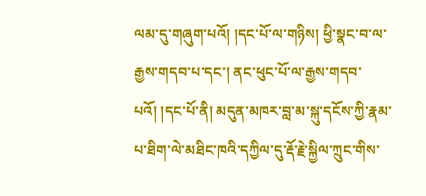ལམ་དུ་གཞུག་པའོ། །དང་པོ་ལ་གཉིས། ཕྱི་སྣང་བ་ལ་རྒྱས་གདབ་པ་དང་། ནང་ཕུང་པོ་ལ་རྒྱས་གདབ་པའོ། །དང་པོ་ནི། མདུན་མཁར་བླ་མ་སྐུ་དངོས་ཀྱི་རྣམ་པ་ཐིག་ལེ་མཐིང་ཁའི་དཀྱིལ་དུ་རྡོ་རྗེ་སྐྱིལ་ཀྲུང་གིས་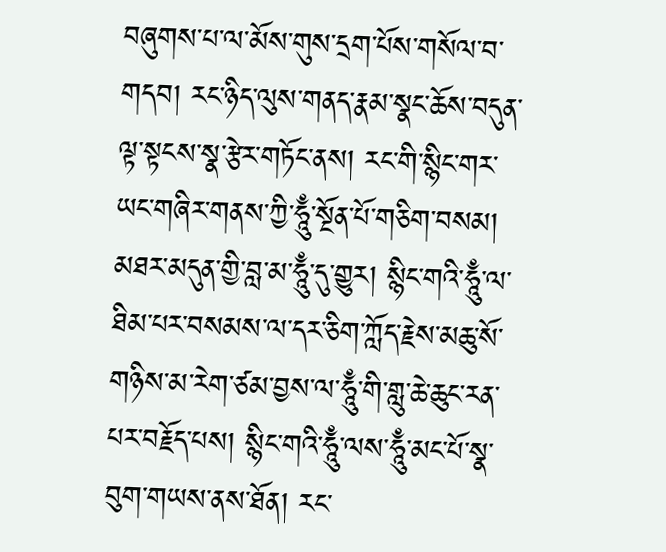བཞུགས་པ་ལ་མོས་གུས་དྲག་པོས་གསོལ་བ་གདབ། རང་ཉིད་ལུས་གནད་རྣམ་སྣང་ཆོས་བདུན་ལྟ་སྟངས་སྣ་རྩེར་གཏོང་ནས། རང་གི་སྙིང་གར་ཡང་གཞིར་གནས་ཀྱི་ཧཱུྃ་སྔོན་པོ་གཅིག་བསམ། མཐར་མདུན་གྱི་བླ་མ་ཧཱུྃ་དུ་གྱུར། སྙིང་གའི་ཧཱུྃ་ལ་ཐིམ་པར་བསམས་ལ་དར་ཅིག་ཀློད་རྗེས་མཆུ་སོ་གཉིས་མ་རེག་ཙམ་བྱས་ལ་ཧཱུྃ་གི་གླུ་ཆེ་ཆུང་རན་པར་བརྗོད་པས། སྙིང་གའི་ཧཱུྃ་ལས་ཧཱུྃ་མང་པོ་སྣ་བུག་གཡས་ནས་ཐོན། རང་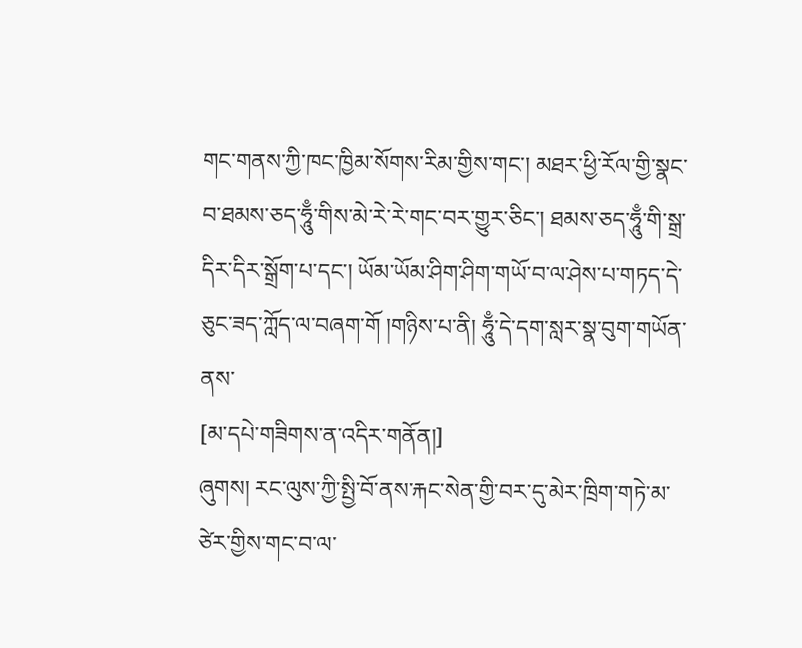གང་གནས་ཀྱི་ཁང་ཁྱིམ་སོགས་རིམ་གྱིས་གང་། མཐར་ཕྱི་རོལ་གྱི་སྣང་བ་ཐམས་ཅད་ཧཱུྃ་གིས་མེ་རེ་རེ་གང་བར་གྱུར་ཅིང་། ཐམས་ཅད་ཧཱུྃ་གི་སྒྲ་དིར་དིར་སྒྲོག་པ་དང་། ཡོམ་ཡོམ་ཤིག་ཤིག་གཡོ་བ་ལ་ཤེས་པ་གཏད་དེ་ཅུང་ཟད་ཀློད་ལ་བཞག་གོ །གཉིས་པ་ནི། ཧཱུྃ་དེ་དག་སླར་སྣ་བུག་གཡོན་ནས་
[མ་དཔེ་གཟིགས་ན་འདིར་གནོན།]
ཞུགས། རང་ལུས་ཀྱི་སྤྱི་བོ་ནས་རྐང་སེན་གྱི་བར་དུ་མེར་ཁྲིག་གཏེ་མ་ཙེར་གྱིས་གང་བ་ལ་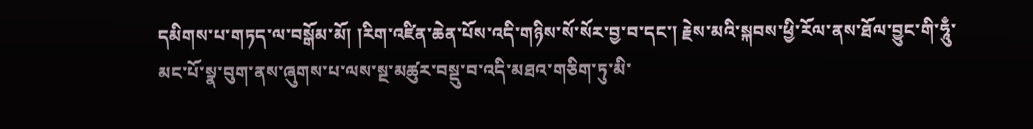དམིགས་པ་གཏད་ལ་བསྒོམ་མོ། །རིག་འཛིན་ཆེན་པོས་འདི་གཉིས་སོ་སོར་བྱ་བ་དང་། རྗེས་མའི་སྐབས་ཕྱི་རོལ་ནས་ཐོལ་བྱུང་གི་ཧཱུྃ་མང་པོ་སྣ་བུག་ནས་ཞུགས་པ་ལས་སྔ་མཚུར་བསྡུ་བ་འདི་མཐའ་གཅིག་ཏུ་མི་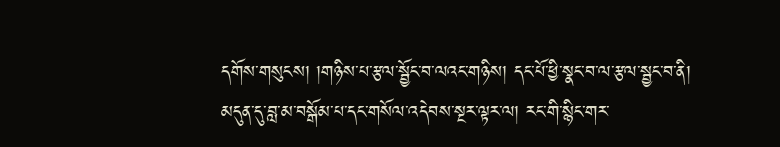དགོས་གསུངས། །གཉིས་པ་རྩལ་སྦྱོང་བ་ལའང་གཉིས། དང་པོ་ཕྱི་སྣང་བ་ལ་རྩལ་སྦྱང་བ་ནི། མདུན་དུ་བླ་མ་བསྒོམ་པ་དང་གསོལ་འདེབས་སྔར་ལྟར་ལ། རང་གི་སྙིང་གར་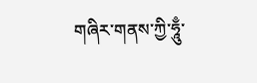གཞིར་གནས་ཀྱི་ཧཱུྃ་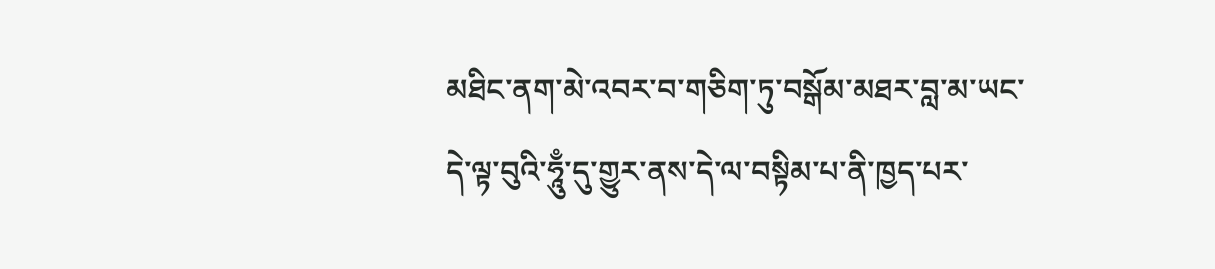མཐིང་ནག་མེ་འབར་བ་གཅིག་ཏུ་བསྒོམ་མཐར་བླ་མ་ཡང་དེ་ལྟ་བུའི་ཧཱུྃ་དུ་གྱུར་ནས་དེ་ལ་བསྟིམ་པ་ནི་ཁྱད་པར་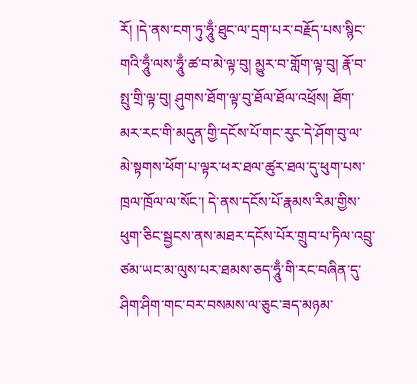རོ། །དེ་ནས་ངག་ཏུ་ཧཱུྃ་ཐུང་ལ་དྲག་པར་བརྗོད་པས་སྙིང་གའི་ཧཱུྃ་ལས་ཧཱུྃ་ཚ་བ་མེ་ལྟ་བུ། མྱུར་བ་གློག་ལྟ་བུ། རྣོ་བ་སྤུ་གྲི་ལྟ་བུ། ཤུགས་ཐོག་ལྟ་བུ་ཐོལ་ཐོལ་འཕྲོས། ཐོག་མར་རང་གི་མདུན་གྱི་དངོས་པོ་གང་རུང་དེ་ཤོག་བུ་ལ་མེ་སྟགས་ཕོག་པ་ལྟར་ཕར་ཐལ་ཚུར་ཐལ་དུ་ཕུག་པས་ཁྲལ་ཁྲོལ་ལ་སོང་། དེ་ནས་དངོས་པོ་རྣམས་རིམ་གྱིས་ཕུག་ཅིང་སྦྱངས་ནས་མཐར་དངོས་པོར་གྲུབ་པ་ཏིལ་འབྲུ་ཙམ་ཡང་མ་ལུས་པར་ཐམས་ཅད་ཧཱུྃ་གི་རང་བཞིན་དུ་ཤིག་ཤིག་གང་བར་བསམས་ལ་ཅུང་ཟད་མཉམ་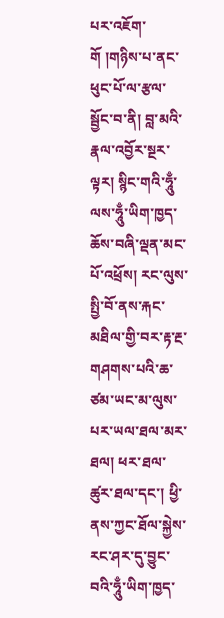པར་འཇོག་གོ །གཉིས་པ་ནང་ཕུང་པོ་ལ་རྩལ་སྦྱོང་བ་ནི། བླ་མའི་རྣལ་འབྱོར་སྔར་ལྟར། སྙིང་གའི་ཧཱུྃ་ལས་ཧཱུྃ་ཡིག་ཁྱད་ཆོས་བཞི་ལྡན་མང་པོ་འཕྲོས། རང་ལུས་སྤྱི་བོ་ནས་རྐང་མཐིལ་གྱི་བར་རྟ་རྔ་གཤགས་པའི་ཆ་ཙམ་ཡང་མ་ལུས་པར་ཡལ་ཐལ་མར་ཐལ། ཕར་ཐལ་ཚུར་ཐལ་དང་། ཕྱི་ནས་ཀྱང་ཐོལ་སྐྱེས་རང་ཤར་དུ་བྱུང་བའི་ཧཱུྃ་ཡིག་ཁྱད་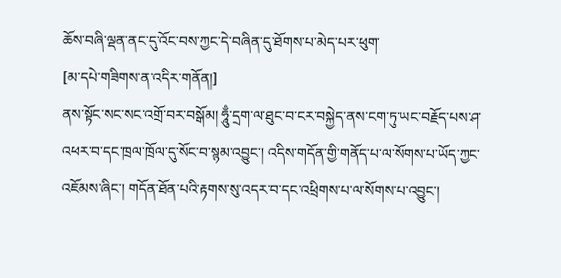ཆོས་བཞི་ལྡན་ནང་དུ་འོང་བས་ཀྱང་དེ་བཞིན་དུ་ཐོགས་པ་མེད་པར་ཕུག་
[མ་དཔེ་གཟིགས་ན་འདིར་གནོན།]
ནས་སྟོང་སང་སང་འགྲོ་བར་བསྒོམ། ཧཱུྃ་དྲག་ལ་ཐུང་བ་ངར་བསྐྱེད་ནས་ངག་ཏུ་ཡང་བརྗོད་པས་ཤ་འཕར་བ་དང་ཁྲལ་ཁྲོལ་དུ་སོང་བ་སྙམ་འབྱུང་། འདིས་གདོན་གྱི་གནོད་པ་ལ་སོགས་པ་ཡོད་ཀྱང་འཇོམས་ཞིང་། གདོན་ཐོན་པའི་རྟགས་སུ་འདར་བ་དང་འཕྲིགས་པ་ལ་སོགས་པ་འབྱུང་།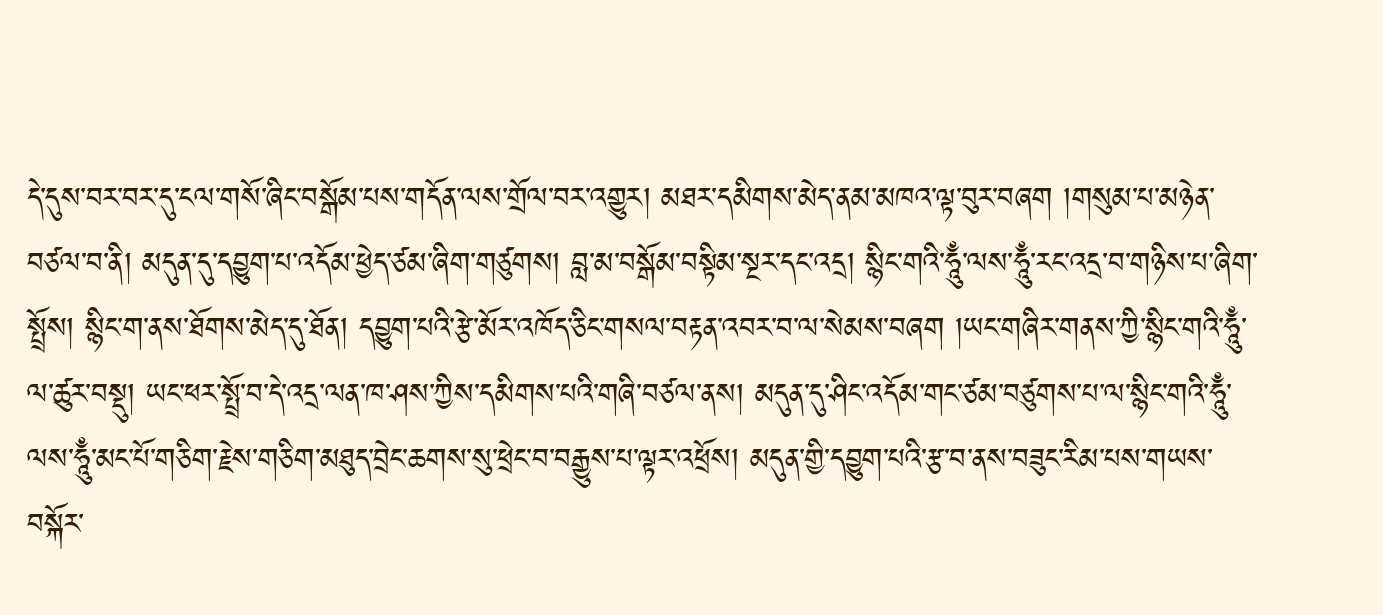དེ་དུས་བར་བར་དུ་ངལ་གསོ་ཞིང་བསྒོམ་པས་གདོན་ལས་གྲོལ་བར་འགྱུར། མཐར་དམིགས་མེད་ནམ་མཁའ་ལྟ་བུར་བཞག །གསུམ་པ་མཉེན་བཙལ་བ་ནི། མདུན་དུ་དབྱུག་པ་འདོམ་ཕྱེད་ཙམ་ཞིག་གཙུགས། བླ་མ་བསྒོམ་བསྟིམ་སྔར་དང་འདྲ། སྙིང་གའི་ཧཱུྃ་ལས་ཧཱུྃ་རང་འདྲ་བ་གཉིས་པ་ཞིག་སྤྲོས། སྙིང་ག་ནས་ཐོགས་མེད་དུ་ཐོན། དབྱུག་པའི་རྩེ་མོར་འཁོད་ཅིང་གསལ་བརྟན་འབར་བ་ལ་སེམས་བཞག །ཡང་གཞིར་གནས་ཀྱི་སྙིང་གའི་ཧཱུྃ་ལ་ཚུར་བསྡུ། ཡང་ཕར་སྤྲོ་བ་དེ་འདྲ་ལན་ཁ་ཤས་ཀྱིས་དམིགས་པའི་གཞི་བཙལ་ནས། མདུན་དུ་ཤིང་འདོམ་གང་ཙམ་བཙུགས་པ་ལ་སྙིང་གའི་ཧཱུྃ་ལས་ཧཱུྃ་མང་པོ་གཅིག་རྗེས་གཅིག་མཐུད་བྲེང་ཆགས་སུ་ཕྲེང་བ་བརྒྱུས་པ་ལྟར་འཕྲོས། མདུན་གྱི་དབྱུག་པའི་རྩ་བ་ནས་བཟུང་རིམ་པས་གཡས་བསྐོར་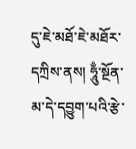དུ་ཇེ་མཐོ་ཇེ་མཐོར་དཀྲིས་ནས། ཧཱུྃ་སྔོན་མ་དེ་དབྱུག་པའི་རྩེ་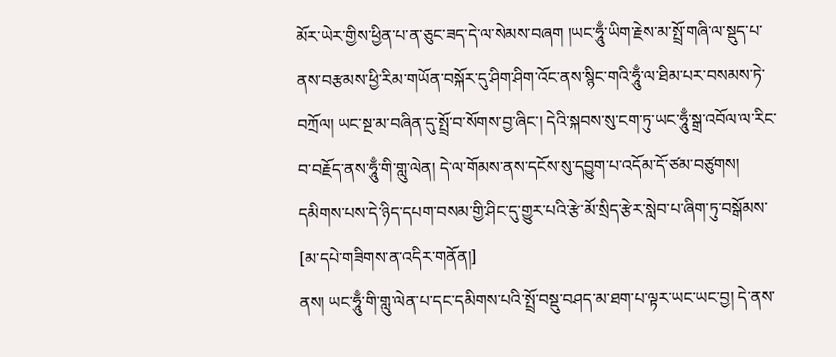མོར་ཡེར་གྱིས་ཕྱིན་པ་ན་ཅུང་ཟད་དེ་ལ་སེམས་བཞག །ཡང་ཧཱུྃ་ཡིག་རྗེས་མ་སྤྲོ་གཞི་ལ་སྡུད་པ་ནས་བརྩམས་ཕྱི་རིམ་གཡོན་བསྐོར་དུ་ཤིག་ཤིག་འོང་ནས་སྙིང་གའི་ཧཱུྃ་ལ་ཐིམ་པར་བསམས་ཏེ་བཀྲོལ། ཡང་སྔ་མ་བཞིན་དུ་སྤྲོ་བ་སོགས་བྱ་ཞིང་། དེའི་སྐབས་སུ་ངག་ཏུ་ཡང་ཧཱུྃ་སྒྲ་འབོལ་ལ་རིང་བ་བརྗོད་ནས་ཧཱུྃ་གི་གླུ་ལེན། དེ་ལ་གོམས་ནས་དངོས་སུ་དབྱུག་པ་འདོམ་དོ་ཙམ་བཙུགས། དམིགས་པས་དེ་ཉིད་དཔག་བསམ་གྱི་ཤིང་དུ་གྱུར་པའི་རྩེ་མོ་སྲིད་རྩེར་སླེབ་པ་ཞིག་ཏུ་བསྒོམས་
[མ་དཔེ་གཟིགས་ན་འདིར་གནོན།]
ནས། ཡང་ཧཱུྃ་གི་གླུ་ལེན་པ་དང་དམིགས་པའི་སྤྲོ་བསྡུ་བཤད་མ་ཐག་པ་ལྟར་ཡང་ཡང་བྱ། དེ་ནས་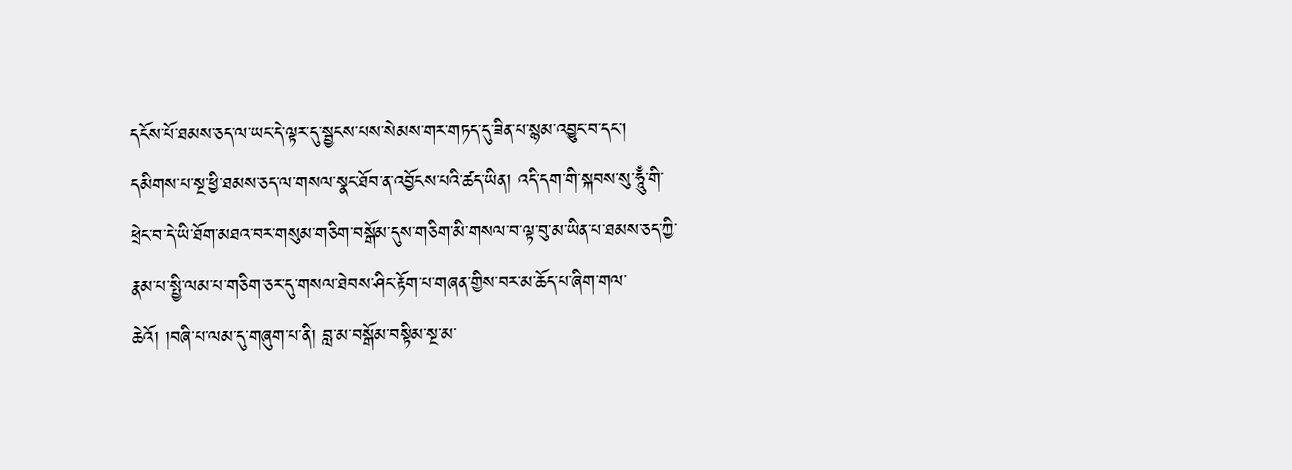དངོས་པོ་ཐམས་ཅད་ལ་ཡང་དེ་ལྟར་དུ་སྦྱངས་པས་སེམས་གར་གཏད་དུ་ཟིན་པ་སྙམ་འབྱུང་བ་དང་། དམིགས་པ་སྔ་ཕྱི་ཐམས་ཅད་ལ་གསལ་སྣང་ཐོབ་ན་འབྱོངས་པའི་ཚད་ཡིན། འདི་དག་གི་སྐབས་སུ་ཧཱུྃ་གི་ཕྲེང་བ་དེ་ཡི་ཐོག་མཐའ་བར་གསུམ་གཅིག་བསྒོམ་དུས་གཅིག་མི་གསལ་བ་ལྟ་བུ་མ་ཡིན་པ་ཐམས་ཅད་ཀྱི་རྣམ་པ་སྤྱི་ལམ་པ་གཅིག་ཅར་དུ་གསལ་ཐེབས་ཤིང་རྟོག་པ་གཞན་གྱིས་བར་མ་ཆོད་པ་ཞིག་གལ་ཆེའོ། །བཞི་པ་ལམ་དུ་གཞུག་པ་ནི། བླ་མ་བསྒོམ་བསྟིམ་སྔ་མ་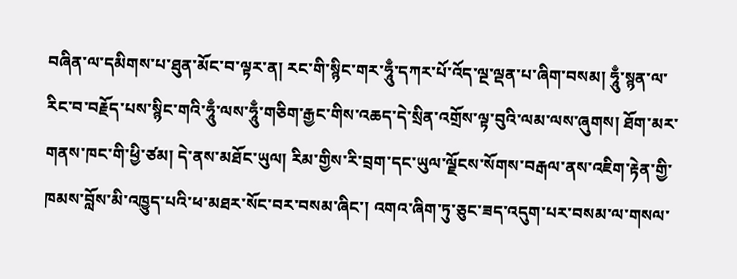བཞིན་ལ་དམིགས་པ་ཐུན་མོང་བ་ལྟར་ན། རང་གི་སྙིང་གར་ཧཱུྃ་དཀར་པོ་འོད་ལྔ་ལྡན་པ་ཞིག་བསམ། ཧཱུྃ་སྙན་ལ་རིང་བ་བརྗོད་པས་སྙིང་གའི་ཧཱུྃ་ལས་ཧཱུྃ་གཅིག་རྒྱང་གིས་འཆད་དེ་སྲིན་འགྲོས་ལྟ་བུའི་ལམ་ལས་ཞུགས། ཐོག་མར་གནས་ཁང་གི་ཕྱི་ཙམ། དེ་ནས་མཐོང་ཡུལ། རིམ་གྱིས་རི་བྲག་དང་ཡུལ་ལྗོངས་སོགས་བརྒལ་ནས་འཇིག་རྟེན་གྱི་ཁམས་བློས་མི་འཁྱུད་པའི་ཕ་མཐར་སོང་བར་བསམ་ཞིང་། འགའ་ཞིག་ཏུ་ཅུང་ཟད་འདུག་པར་བསམ་ལ་གསལ་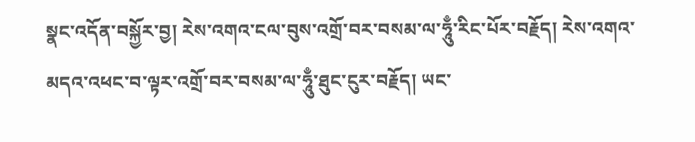སྣང་འདོན་བསྐྱོར་བྱ། རེས་འགའ་ངལ་བུས་འགྲོ་བར་བསམ་ལ་ཧཱུྃ་རིང་པོར་བརྗོད། རེས་འགའ་མདའ་འཕང་བ་ལྟར་འགྲོ་བར་བསམ་ལ་ཧཱུྃ་ཐུང་ངུར་བརྗོད། ཡང་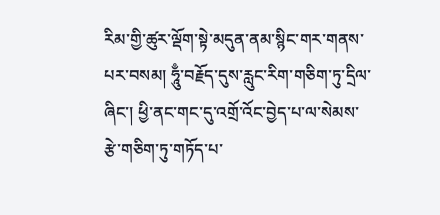རིམ་གྱི་ཚུར་ལྡོག་སྟེ་མདུན་ནམ་སྙིང་གར་གནས་པར་བསམ། ཧཱུྃ་བརྗོད་དུས་རླུང་རིག་གཅིག་ཏུ་དྲིལ་ཞིང་། ཕྱི་ནང་གང་དུ་འགྲོ་འོང་བྱེད་པ་ལ་སེམས་རྩེ་གཅིག་ཏུ་གཏོད་པ་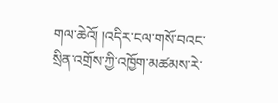གལ་ཆེའོ། །འདིར་ངལ་གསོ་བའང་སྲིན་འགྲོས་ཀྱི་འཁྱོག་མཚམས་རེ་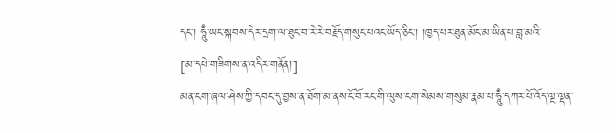དང་། ཧཱུྃ་ཡང་སྐབས་དེར་དྲག་ལ་ཐུང་བ་རེ་རེ་བརྗོད་གསུང་པའང་ཡོད་ཅིང་། །ཁྱད་པར་ཐུན་མོང་མ་ཡིན་པ་བླ་མའི་
[མ་དཔེ་གཟིགས་ན་འདིར་གནོན།]
མན་ངག་ཞལ་ཤེས་ཀྱི་དབང་དུ་བྱས་ན་ཐོག་མ་ནས་ངོ་བོ་རང་གི་ལུས་ངག་སེམས་གསུམ་རྣམ་པ་ཧཱུྃ་དཀར་པོ་འོད་ལྔ་ལྡན་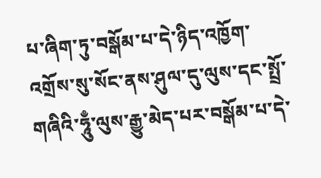པ་ཞིག་ཏུ་བསྒོམ་པ་དེ་ཉིད་འཁྱོག་འགྲོས་སུ་སོང་ནས་ཤུལ་དུ་ལུས་དང་སྤྲོ་གཞིའི་ཧཱུྃ་ལུས་རྒྱུ་མེད་པར་བསྒོམ་པ་དེ་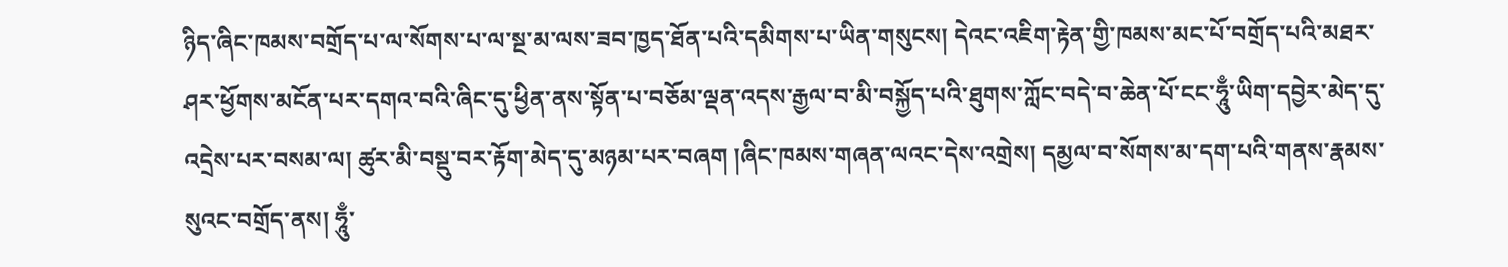ཉིད་ཞིང་ཁམས་བགྲོད་པ་ལ་སོགས་པ་ལ་སྔ་མ་ལས་ཟབ་ཁྱད་ཐོན་པའི་དམིགས་པ་ཡིན་གསུངས། དེའང་འཇིག་རྟེན་གྱི་ཁམས་མང་པོ་བགྲོད་པའི་མཐར་ཤར་ཕྱོགས་མངོན་པར་དགའ་བའི་ཞིང་དུ་ཕྱིན་ནས་སྟོན་པ་བཅོམ་ལྡན་འདས་རྒྱལ་བ་མི་བསྐྱོད་པའི་ཐུགས་ཀློང་བདེ་བ་ཆེན་པོ་ངང་ཧཱུྃ་ཡིག་དབྱེར་མེད་དུ་འདྲེས་པར་བསམ་ལ། ཚུར་མི་བསྡུ་བར་རྟོག་མེད་དུ་མཉམ་པར་བཞག །ཞིང་ཁམས་གཞན་ལའང་དེས་འགྲེས། དམྱལ་བ་སོགས་མ་དག་པའི་གནས་རྣམས་སུའང་བགྲོད་ནས། ཧཱུྃ་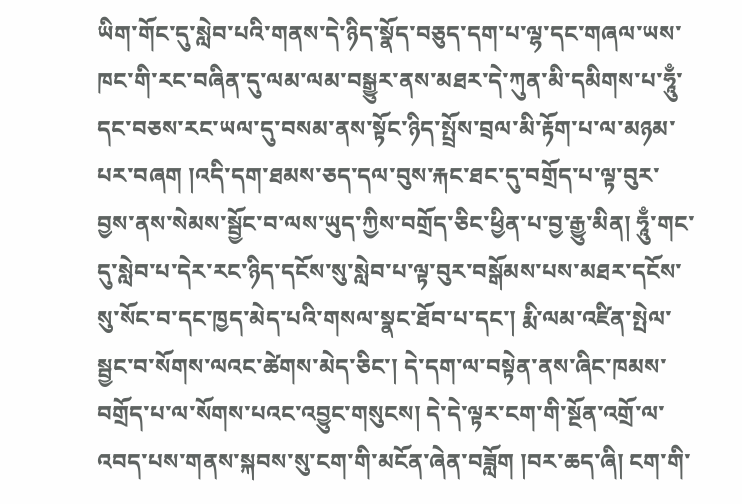ཡིག་གོང་དུ་སླེབ་པའི་གནས་དེ་ཉིད་སྣོད་བཅུད་དག་པ་ལྷ་དང་གཞལ་ཡས་ཁང་གི་རང་བཞིན་དུ་ལམ་ལམ་བསྒྱུར་ནས་མཐར་དེ་ཀུན་མི་དམིགས་པ་ཧཱུྃ་དང་བཅས་རང་ཡལ་དུ་བསམ་ནས་སྟོང་ཉིད་སྤྲོས་བྲལ་མི་རྟོག་པ་ལ་མཉམ་པར་བཞག །འདི་དག་ཐམས་ཅད་དལ་བུས་རྐང་ཐང་དུ་བགྲོད་པ་ལྟ་བུར་བྱས་ནས་སེམས་སྦྱོང་བ་ལས་ཡུད་ཀྱིས་བགྲོད་ཅིང་ཕྱིན་པ་བྱ་རྒྱུ་མིན། ཧཱུྃ་གང་དུ་སླེབ་པ་དེར་རང་ཉིད་དངོས་སུ་སླེབ་པ་ལྟ་བུར་བསྒོམས་པས་མཐར་དངོས་སུ་སོང་བ་དང་ཁྱད་མེད་པའི་གསལ་སྣང་ཐོབ་པ་དང་། རྨི་ལམ་འཛིན་སྤེལ་སྦྱང་བ་སོགས་ལའང་ཚེགས་མེད་ཅིང་། དེ་དག་ལ་བསྟེན་ནས་ཞིང་ཁམས་བགྲོད་པ་ལ་སོགས་པའང་འབྱུང་གསུངས། དེ་དེ་ལྟར་ངག་གི་སྔོན་འགྲོ་ལ་འབད་པས་གནས་སྐབས་སུ་ངག་གི་མངོན་ཞེན་བཟློག །བར་ཆད་ཞི། ངག་གི་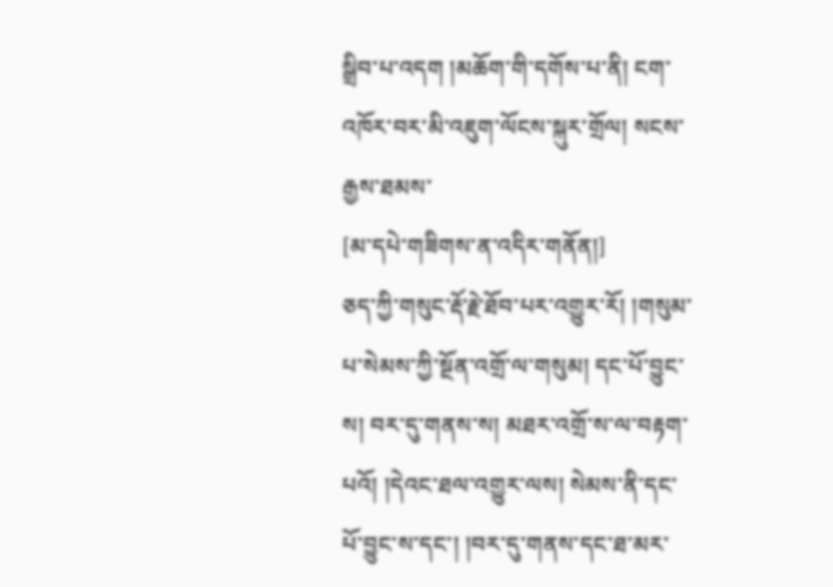སྒྲིབ་པ་འདག །མཆོག་གི་དགོས་པ་ནི། ངག་འཁོར་བར་མི་འཇུག་ལོངས་སྐུར་གྲོལ། སངས་རྒྱས་ཐམས་
[མ་དཔེ་གཟིགས་ན་འདིར་གནོན།]
ཅད་ཀྱི་གསུང་རྡོ་རྗེ་ཐོབ་པར་འགྱུར་རོ། །གསུམ་པ་སེམས་ཀྱི་སྔོན་འགྲོ་ལ་གསུམ། དང་པོ་བྱུང་ས། བར་དུ་གནས་ས། མཐར་འགྲོ་ས་ལ་བརྟག་པའོ། །དེའང་ཐལ་འགྱུར་ལས། སེམས་ནི་དང་པོ་བྱུང་ས་དང་། །བར་དུ་གནས་དང་ཐ་མར་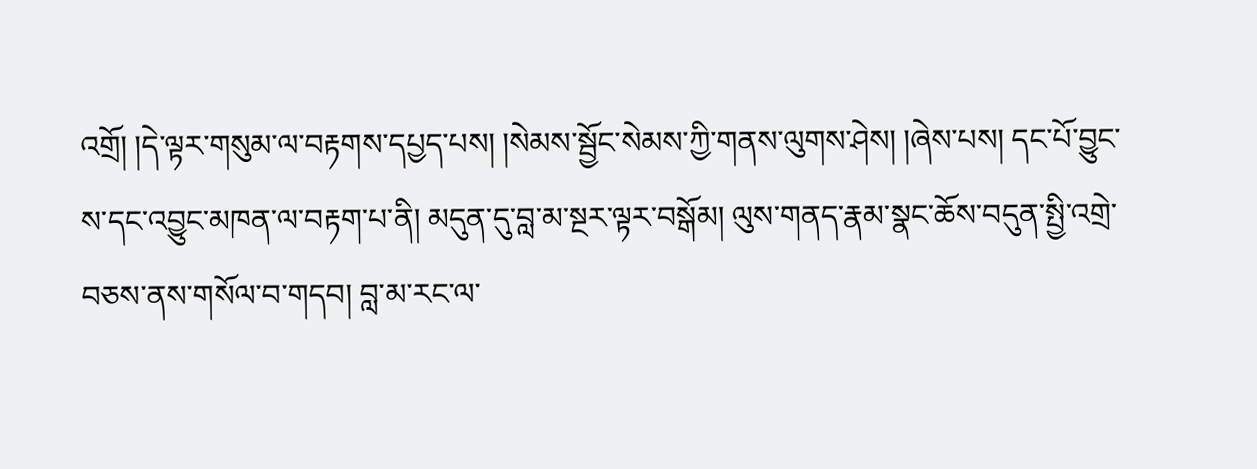འགྲོ། །དེ་ལྟར་གསུམ་ལ་བརྟགས་དཔྱད་པས། །སེམས་སྦྱོང་སེམས་ཀྱི་གནས་ལུགས་ཤེས། །ཞེས་པས། དང་པོ་བྱུང་ས་དང་འབྱུང་མཁན་ལ་བརྟག་པ་ནི། མདུན་དུ་བླ་མ་སྔར་ལྟར་བསྒོམ། ལུས་གནད་རྣམ་སྣང་ཆོས་བདུན་སྤྱི་འགྲེ་བཅས་ནས་གསོལ་བ་གདབ། བླ་མ་རང་ལ་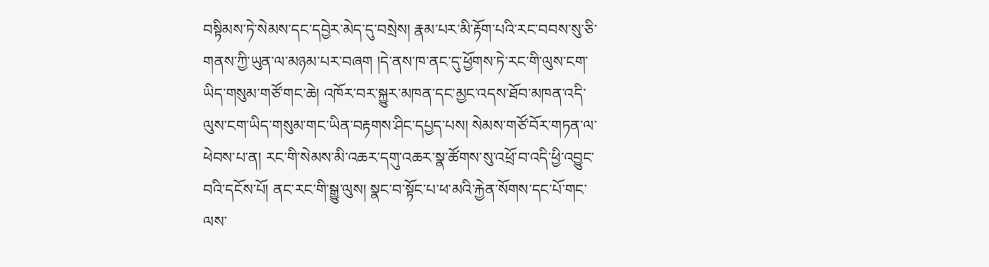བསྟིམས་ཏེ་སེམས་དང་དབྱེར་མེད་དུ་བསྲེས། རྣམ་པར་མི་རྟོག་པའི་རང་བབས་སུ་ཅི་གནས་ཀྱི་ཡུན་ལ་མཉམ་པར་བཞག །དེ་ནས་ཁ་ནང་དུ་ཕྱོགས་ཏེ་རང་གི་ལུས་ངག་ཡིད་གསུམ་གཙོ་གང་ཆེ། འཁོར་བར་སྐྱུར་མཁན་དང་མྱང་འདས་ཐོབ་མཁན་འདི་ལུས་ངག་ཡིད་གསུམ་གང་ཡིན་བརྟགས་ཤིང་དཔྱད་པས། སེམས་གཙོ་བོར་གཏན་ལ་ཕེབས་པ་ན། རང་གི་སེམས་མི་འཆར་དགུ་འཆར་སྣ་ཚོགས་སུ་འཕྲོ་བ་འདི་ཕྱི་འབྱུང་བའི་དངོས་པོ། ནང་རང་གི་སྒྱུ་ལུས། སྣང་བ་སྟོང་པ་ཕ་མའི་རྐྱེན་སོགས་དང་པོ་གང་ལས་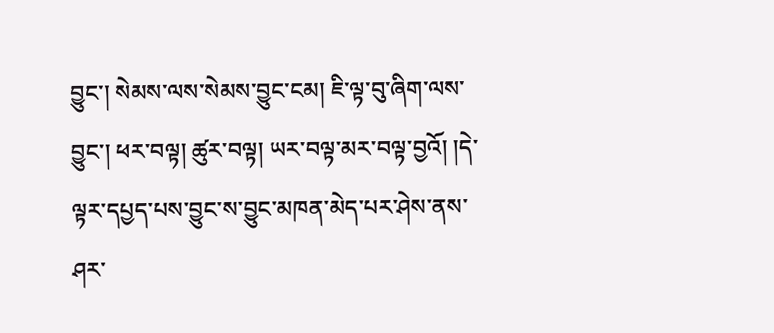བྱུང་། སེམས་ལས་སེམས་བྱུང་ངམ། ཇི་ལྟ་བུ་ཞིག་ལས་བྱུང་། ཕར་བལྟ། ཚུར་བལྟ། ཡར་བལྟ་མར་བལྟ་བྱའོ། །དེ་ལྟར་དཔྱད་པས་བྱུང་ས་བྱུང་མཁན་མེད་པར་ཤེས་ནས་ཤར་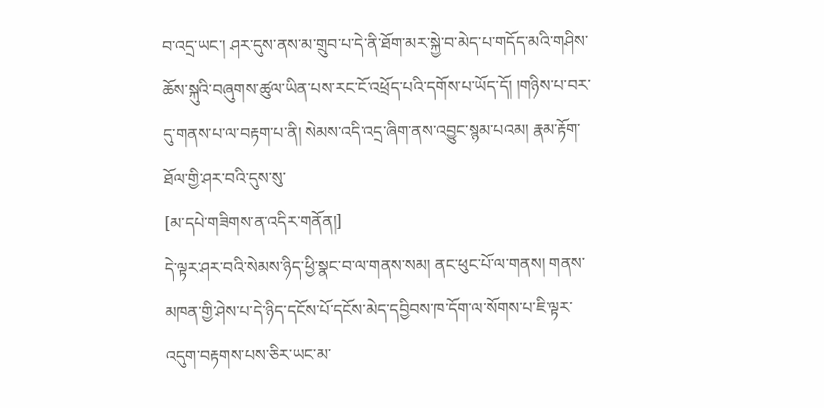བ་འདྲ་ཡང་། ཤར་དུས་ནས་མ་གྲུབ་པ་དེ་ནི་ཐོག་མར་སྐྱེ་བ་མེད་པ་གདོད་མའི་གཤིས་ཆོས་སྐུའི་བཞུགས་ཚུལ་ཡིན་པས་རང་ངོ་འཕྲོད་པའི་དགོས་པ་ཡོད་དོ། །གཉིས་པ་བར་དུ་གནས་པ་ལ་བརྟག་པ་ནི། སེམས་འདི་འདྲ་ཞིག་ནས་འབྱུང་སྙམ་པའམ། རྣམ་རྟོག་ཐོལ་གྱི་ཤར་བའི་དུས་སུ་
[མ་དཔེ་གཟིགས་ན་འདིར་གནོན།]
དེ་ལྟར་ཤར་བའི་སེམས་ཉིད་ཕྱི་སྣང་བ་ལ་གནས་སམ། ནང་ཕུང་པོ་ལ་གནས། གནས་མཁན་གྱི་ཤེས་པ་དེ་ཉིད་དངོས་པོ་དངོས་མེད་དབྱིབས་ཁ་དོག་ལ་སོགས་པ་ཇི་ལྟར་འདུག་བརྟགས་པས་ཅིར་ཡང་མ་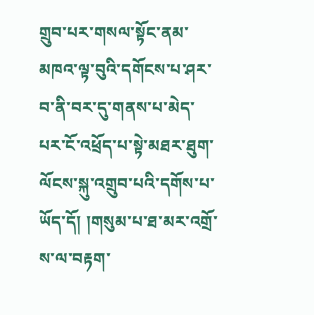གྲུབ་པར་གསལ་སྟོང་ནམ་མཁའ་ལྟ་བུའི་དགོངས་པ་ཤར་བ་ནི་བར་དུ་གནས་པ་མེད་པར་ངོ་འཕྲོད་པ་སྟེ་མཐར་ཐུག་ལོངས་སྐུ་འགྲུབ་པའི་དགོས་པ་ཡོད་དོ། །གསུམ་པ་ཐ་མར་འགྲོ་ས་ལ་བརྟག་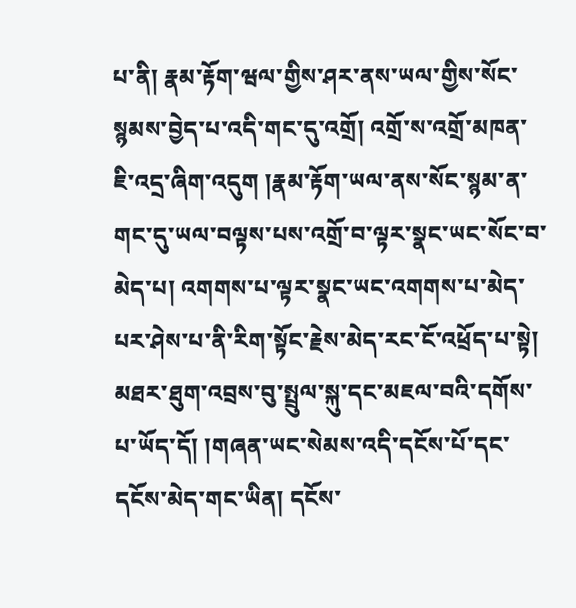པ་ནི། རྣམ་རྟོག་ཝལ་གྱིས་ཤར་ནས་ཡལ་གྱིས་སོང་སྙམས་བྱེད་པ་འདི་གང་དུ་འགྲོ། འགྲོ་ས་འགྲོ་མཁན་ཇི་འདྲ་ཞིག་འདུག །རྣམ་རྟོག་ཡལ་ནས་སོང་སྙམ་ན་གང་དུ་ཡལ་བལྟས་པས་འགྲོ་བ་ལྟར་སྣང་ཡང་སོང་བ་མེད་པ། འགགས་པ་ལྟར་སྣང་ཡང་འགགས་པ་མེད་པར་ཤེས་པ་ནི་རིག་སྟོང་རྗེས་མེད་རང་ངོ་འཕྲོད་པ་སྟེ། མཐར་ཐུག་འབྲས་བུ་སྤྲུལ་སྐུ་དང་མཇལ་བའི་དགོས་པ་ཡོད་དོ། །གཞན་ཡང་སེམས་འདི་དངོས་པོ་དང་དངོས་མེད་གང་ཡིན། དངོས་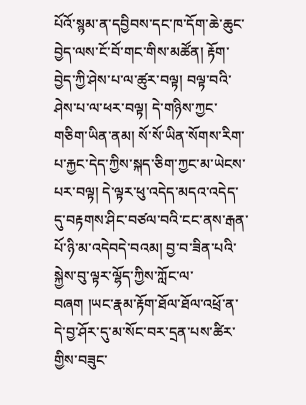པོའོ་སྙམ་ན་དབྱིབས་དང་ཁ་དོག་ཆེ་ཆུང་བྱེད་ལས་ངོ་བོ་གང་གིས་མཚོན། རྟོག་བྱེད་ཀྱི་ཤེས་པ་ལ་ཚུར་བལྟ། བལྟ་བའི་ཤེས་པ་ལ་ཕར་བལྟ། དེ་གཉིས་ཀྱང་གཅིག་ཡིན་ནམ། སོ་སོ་ཡིན་སོགས་རིག་པ་རྐྱང་དེད་ཀྱིས་སྐད་ཅིག་ཀྱང་མ་ཡེངས་པར་བལྟ། དེ་ལྟར་ཕུ་འདེད་མདའ་འདེད་དུ་བརྟགས་ཤིང་བཙལ་བའི་ངང་ནས་རྒན་པོ་ཉི་མ་འདེབདེ་བའམ། བྱ་བ་ཟིན་པའི་སྐྱེས་བུ་ལྟར་ལྷོད་ཀྱིས་ཀློང་ལ་བཞག །ཡང་རྣམ་རྟོག་ཐོལ་ཐོལ་འཕྲོ་ན་དེ་བྱ་ཤོར་དུ་མ་སོང་བར་དྲན་པས་ཚིར་གྱིས་བཟུང་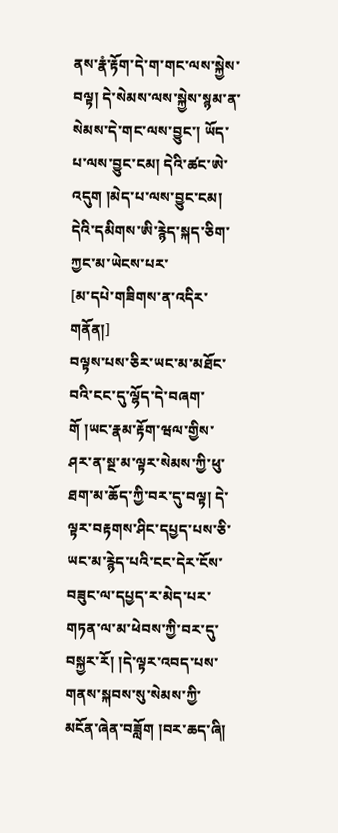ནས་རྣཾ་རྟོག་དེ་ག་གང་ལས་སྐྱེས་བལྟ། དེ་སེམས་ལས་སྐྱེས་སྙམ་ན་སེམས་དེ་གང་ལས་བྱུང་། ཡོད་པ་ལས་བྱུང་ངམ། དེའི་ཚང་ཨེ་འདུག །མེད་པ་ལས་བྱུང་ངམ། དེའི་དམིགས་ཨི་རྙེད་སྐད་ཅིག་ཀྱང་མ་ཡེངས་པར་
[མ་དཔེ་གཟིགས་ན་འདིར་གནོན།]
བལྟས་པས་ཅིར་ཡང་མ་མཐོང་བའི་ངང་དུ་ལྷོད་དེ་བཞག་གོ །ཡང་རྣམ་རྟོག་ཝལ་གྱིས་ཤར་ན་སྔ་མ་ལྟར་སེམས་ཀྱི་ཕུ་ཐག་མ་ཆོད་ཀྱི་བར་དུ་བལྟ། དེ་ལྟར་བརྟགས་ཤིང་དཔྱད་པས་ཅི་ཡང་མ་རྙེད་པའི་ངང་དེར་ངོས་བཟུང་ལ་དཔྱད་ར་མེད་པར་གཏན་ལ་མ་ཕེབས་ཀྱི་བར་དུ་བསྐྱར་རོ། །དེ་ལྟར་འབད་པས་གནས་སྐབས་སུ་སེམས་ཀྱི་མངོན་ཞེན་བཟློག །བར་ཆད་ཞི།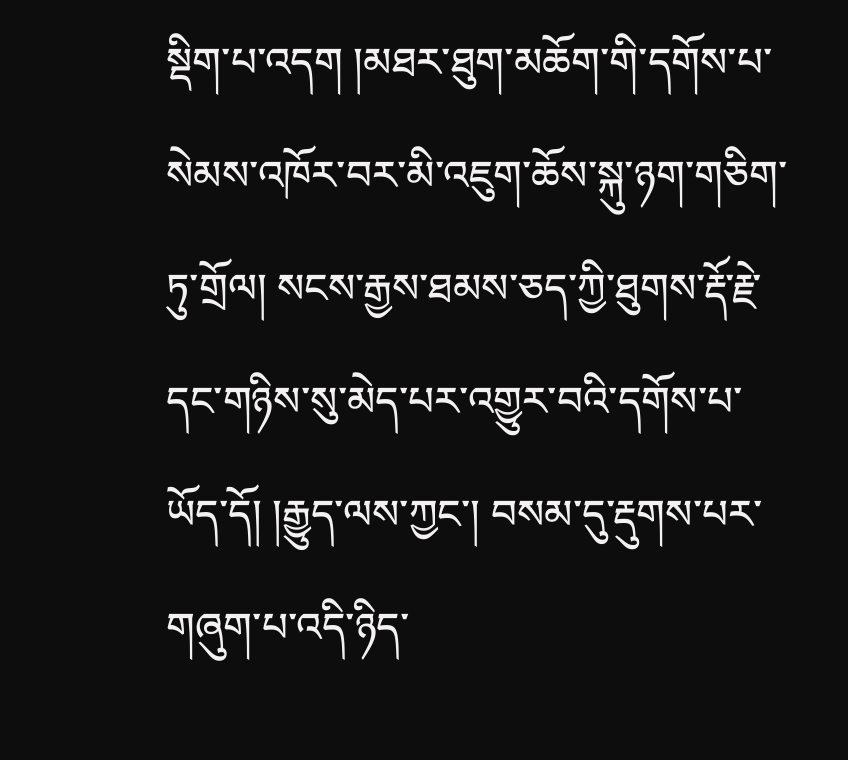སྡིག་པ་འདག །མཐར་ཐུག་མཆོག་གི་དགོས་པ་སེམས་འཁོར་བར་མི་འཇུག་ཆོས་སྐུ་ཉག་གཅིག་ཏུ་གྲོལ། སངས་རྒྱས་ཐམས་ཅད་ཀྱི་ཐུགས་རྡོ་རྗེ་དང་གཉིས་སུ་མེད་པར་འགྱུར་བའི་དགོས་པ་ཡོད་དོ། །རྒྱུད་ལས་ཀྱང་། བསམ་དུ་རྡུགས་པར་གཞུག་པ་འདི་ཉིད་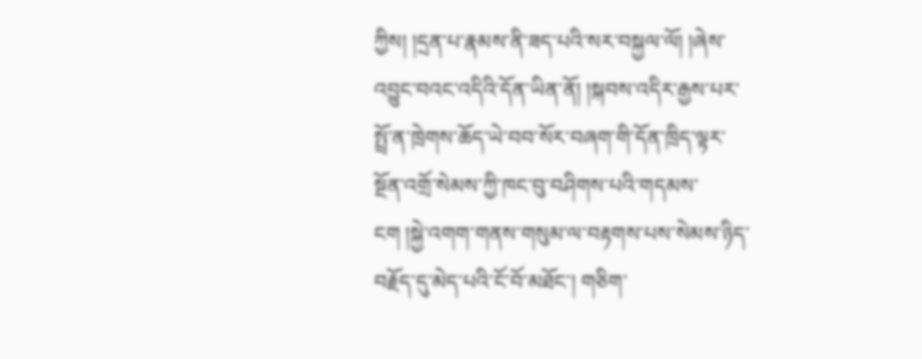ཀྱིས། །དྲན་པ་རྣམས་ནི་ཟད་པའི་སར་བསྐྱལ་ལོ། །ཞེས་འབྱུང་བའང་འདིའི་དོན་ཡིན་ནོ། །སྐབས་འདིར་རྒྱས་པར་སྤྲོ་ན་ཁྲེགས་ཆོད་ཡེ་བབ་སོར་བཞག་གི་དོན་ཁྲིད་ལྟར་སྔོན་འགྲོ་སེམས་ཀྱི་ཁང་བུ་བཤིགས་པའི་གདམས་ངག །སྐྱེ་འགག་གནས་གསུམ་ལ་བརྟགས་པས་སེམས་ཉིད་བརྗོད་དུ་མེད་པའི་ངོ་བོ་མཐོང་། གཅིག་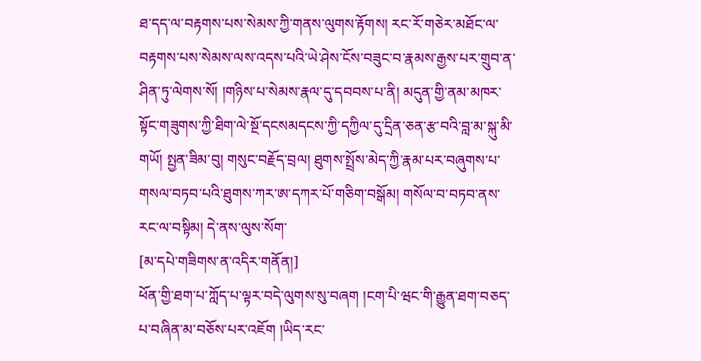ཐ་དད་ལ་བརྟགས་པས་སེམས་ཀྱི་གནས་ལུགས་རྟོགས། རང་རོ་གཅེར་མཐོང་ལ་བརྟགས་པས་སེམས་ལས་འདས་པའི་ཡེ་ཤེས་ངོས་བཟུང་བ་རྣམས་རྒྱས་པར་གྲུབ་ན་ཤིན་ཏུ་ལེགས་སོ། །གཉིས་པ་སེམས་རྣལ་དུ་དབབས་པ་ནི། མདུན་གྱི་ནམ་མཁར་སྟོང་གཟུགས་ཀྱི་ཐིག་ལེ་སྔོ་དངསམདངས་ཀྱི་དཀྱིལ་དུ་དྲིན་ཅན་རྩ་བའི་བླ་མ་སྐུ་མི་གཡོ། སྤྱན་ཟིམ་བུ། གསུང་བརྗོད་བྲལ། ཐུགས་སྤྲོས་མེད་ཀྱི་རྣམ་པར་བཞུགས་པ་གསལ་བཏབ་པའི་ཐུགས་ཀར་ཨ་དཀར་པོ་གཅིག་བསྒོམ། གསོལ་བ་བཏབ་ནས་རང་ལ་བསྟིམ། དེ་ནས་ལུས་སོག་
[མ་དཔེ་གཟིགས་ན་འདིར་གནོན།]
ཕོན་གྱི་ཐག་པ་ཀློད་པ་ལྟར་བདེ་ལུགས་སུ་བཞག །ངག་པི་ཝང་གི་རྒྱུན་ཐག་བཅད་པ་བཞིན་མ་བཅོས་པར་འཇོག །ཡིད་རང་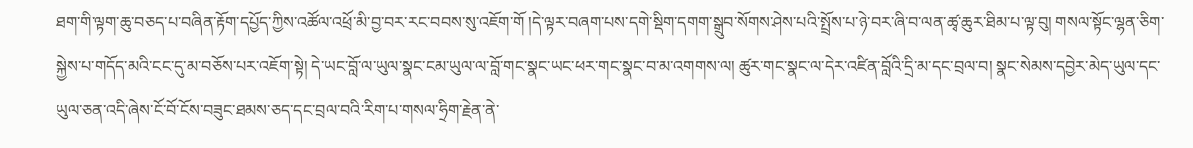ཐག་གི་ལྟག་ཆུ་བཅད་པ་བཞིན་རྟོག་དཔྱོད་ཀྱིས་འཚོལ་འཕྲོ་མི་བྱ་བར་རང་བབས་སུ་འཇོག་གོ །དེ་ལྟར་བཞག་པས་དགེ་སྡིག་དགག་སྒྲུབ་སོགས་ཤེས་པའི་སྤྲོས་པ་ཉེ་བར་ཞི་བ་ལན་ཚྭ་ཆུར་ཐིམ་པ་ལྟ་བུ། གསལ་སྟོང་ལྷན་ཅིག་སྐྱེས་པ་གདོད་མའི་ངང་དུ་མ་བཅོས་པར་འཇོག་སྟེ། དེ་ཡང་བློ་ལ་ཡུལ་སྣང་ངམ་ཡུལ་ལ་བློ་གང་སྣང་ཡང་ཕར་གང་སྣང་བ་མ་འགགས་ལ། ཚུར་གང་སྣང་ལ་དེར་འཛིན་བློའི་དྲི་མ་དང་བྲལ་བ། སྣང་སེམས་དབྱེར་མེད་ཡུལ་དང་ཡུལ་ཅན་འདི་ཞེས་ངོ་བོ་ངོས་བཟུང་ཐམས་ཅད་དང་བྲལ་བའི་རིག་པ་གསལ་ཧྲིག་རྗེན་ནེ་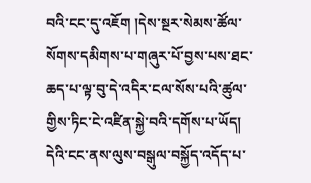བའི་ངང་དུ་འཇོག །དེས་སྔར་སེམས་ཚོལ་སོགས་དམིགས་པ་གཞུར་པོ་བྱས་པས་ཐང་ཆད་པ་ལྟ་བུ་དེ་འདིར་ངལ་སོས་པའི་ཚུལ་གྱིས་ཏིང་ངེ་འཛིན་སྐྱེ་བའི་དགོས་པ་ཡོད། དེའི་ངང་ནས་ལུས་བསྒུལ་བསྐྱོད་འདོད་པ་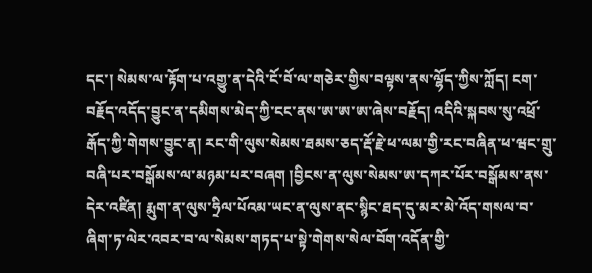དང་། སེམས་ལ་རྟོག་པ་འགྱུ་ན་དེའི་ངོ་བོ་ལ་གཅེར་གྱིས་བལྟས་ནས་ལྷོད་ཀྱིས་ཀློད། ངག་བརྗོད་འདོད་བྱུང་ན་དམིགས་མེད་ཀྱི་ངང་ནས་ཨ་ཨ་ཨ་ཞེས་བརྗོད། འདིའི་སྐབས་སུ་འཕྲོ་རྒོད་ཀྱི་གེགས་བྱུང་ན། རང་གི་ལུས་སེམས་ཐམས་ཅད་རྡོ་རྗེ་ཕ་ལམ་གྱི་རང་བཞིན་ཕ་ཝང་གྲུ་བཞི་པར་བསྒོམས་ལ་མཉམ་པར་བཞག །བྱིངས་ན་ལུས་སེམས་ཨ་དཀར་པོར་བསྒོམས་ནས་དེར་འཛིན། རྨུག་ན་ལུས་ཧྲིལ་པོའམ་ཡང་ན་ལུས་ནང་སྙིང་ཐད་དུ་མར་མེ་འོད་གསལ་བ་ཞིག་ཏ་ལེར་འབར་བ་ལ་སེམས་གཏད་པ་སྟེ་གེགས་སེལ་བོག་འདོན་གྱི་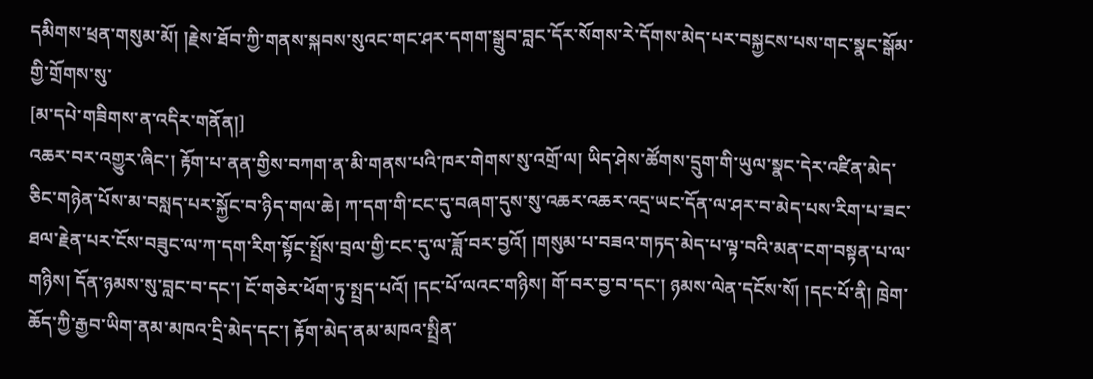དམིགས་ཕྲན་གསུམ་མོ། །རྗེས་ཐོབ་ཀྱི་གནས་སྐབས་སུའང་གང་ཤར་དགག་སྒྲུབ་བླང་དོར་སོགས་རེ་དོགས་མེད་པར་བསྐྱངས་པས་གང་སྣང་སྒོམ་གྱི་གྲོགས་སུ་
[མ་དཔེ་གཟིགས་ན་འདིར་གནོན།]
འཆར་བར་འགྱུར་ཞིང་། རྟོག་པ་ནན་གྱིས་བཀག་ན་མི་གནས་པའི་ཁར་གེགས་སུ་འགྲོ་ལ། ཡིད་ཤེས་ཚོགས་དྲུག་གི་ཡུལ་སྣང་དེར་འཛིན་མེད་ཅིང་གཉེན་པོས་མ་བསླད་པར་སྐྱོང་བ་ཉིད་གལ་ཆེ། ཀ་དག་གི་ངང་དུ་བཞག་དུས་སུ་འཆར་འཆར་འདྲ་ཡང་དོན་ལ་ཤར་བ་མེད་པས་རིག་པ་ཟང་ཐལ་རྗེན་པར་ངོས་བཟུང་ལ་ཀ་དག་རིག་སྟོང་སྤྲོས་བྲལ་གྱི་ངང་དུ་ལ་ཟློ་བར་བྱའོ། །གསུམ་པ་བཟའ་གཏད་མེད་པ་ལྟ་བའི་མན་ངག་བསྟན་པ་ལ་གཉིས། དོན་ཉམས་སུ་བླང་བ་དང་། ངོ་གཅེར་ཕོག་ཏུ་སྤྲད་པའོ། །དང་པོ་ལའང་གཉིས། གོ་བར་བྱ་བ་དང་། ཉམས་ལེན་དངོས་སོ། །དང་པོ་ནི། ཁྲེག་ཆོད་ཀྱི་རྒྱབ་ཡིག་ནམ་མཁའ་དྲི་མེད་དང་། རྟོག་མེད་ནམ་མཁའ་སྤྲིན་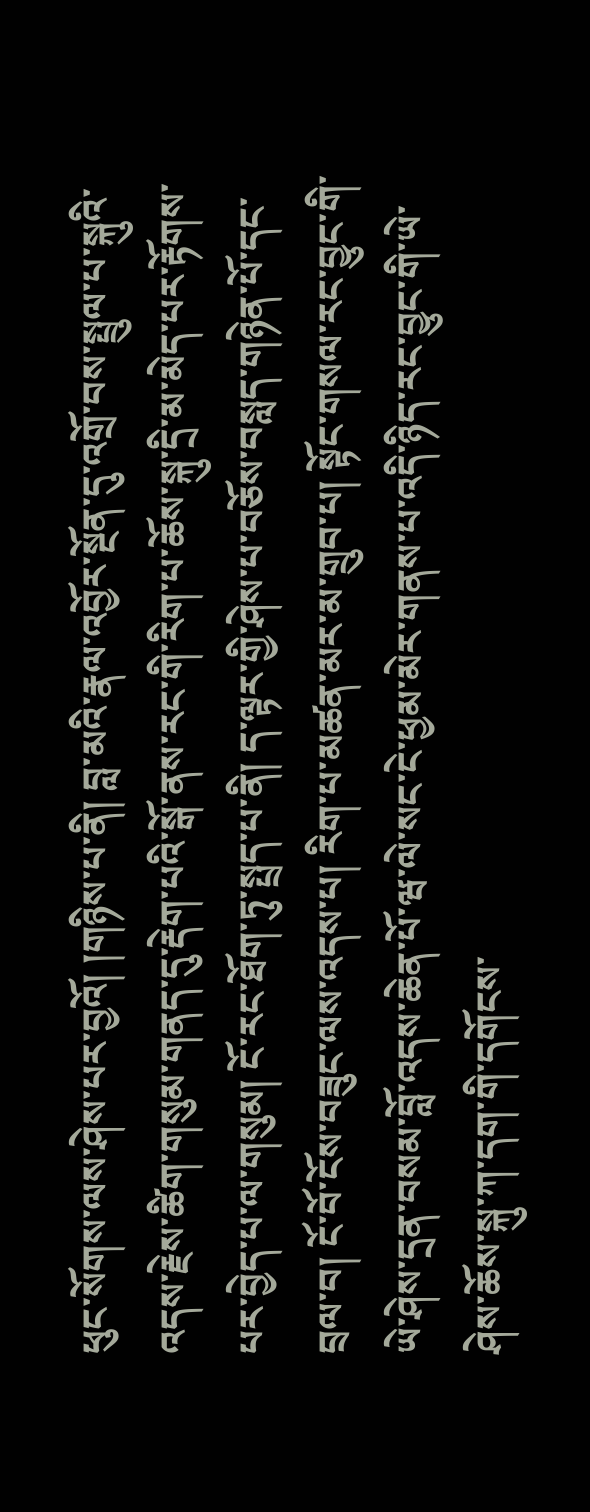ཕུང་སོགས་ལས་ཤེས་པར་བྱའོ། །གཉིས་པ་ནི། བླ་མའི་རྣལ་འབྱོར་སྔོན་དུ་འགྲོ་བས་སྤྲུལ་པ་སྐུའི་འདས་རྗེས་ཚིག་གསུམ་གནད་དུ་རྡེག་པའི་སྒོ་ནས་རང་གི་རིག་པ་ཆོས་སྐུ་དྲི་མ་མེད་པར་རྟོགས་པར་བྱེད་པ་ལ་གསུམ། ངོ་རང་ཐོག་ཏུ་སྤྲད་པ་ནི། ད་ལྟར་གྱི་ཤེས་པ་བཅོས་བསླད་གཉེན་པོ་དང་བྲལ་བ། ངོ་བོ་ངོས་བཟུང་ལས་འདས་པ། རིག་པ་མཚན་མར་མ་གྲུབ་པ། སྟོང་གསལ་རང་བྱུང་གི་ཡེ་ཤེས་དྲན་བསམ་བློ་འདས་ཆེན་པོ་ཝ་ལེ་སང་ངེ་ཕྱམ་མེར་གནས་པ་འདི་ཉིད་རང་བྱུང་གི་ཡེ་ཤེས་ཆོས་སྐུ་ཀ་དག་གི་དགོངས་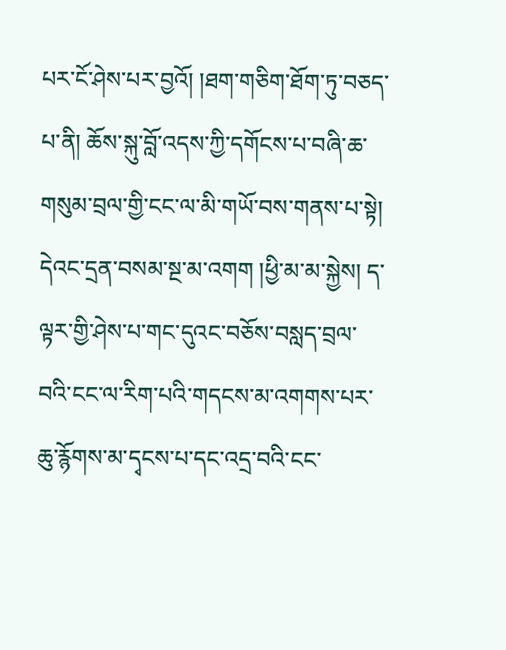པར་ངོ་ཤེས་པར་བྱའོ། །ཐག་གཅིག་ཐོག་ཏུ་བཅད་པ་ནི། ཆོས་སྐུ་བློ་འདས་ཀྱི་དགོངས་པ་བཞི་ཆ་གསུམ་བྲལ་གྱི་ངང་ལ་མི་གཡོ་བས་གནས་པ་སྟེ། དེའང་དྲན་བསམ་སྔ་མ་འགག །ཕྱི་མ་མ་སྐྱེས། ད་ལྟར་གྱི་ཤེས་པ་གང་དུའང་བཅོས་བསླད་བྲལ་བའི་ངང་ལ་རིག་པའི་གདངས་མ་འགགས་པར་ཆུ་རྙོགས་མ་དྭངས་པ་དང་འདྲ་བའི་ངང་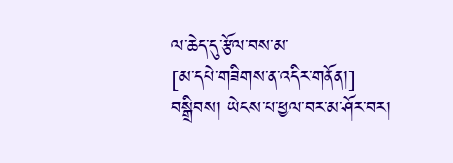ལ་ཆེད་དུ་རྩོལ་བས་མ་
[མ་དཔེ་གཟིགས་ན་འདིར་གནོན།]
བསྒྲིབས། ཡེངས་པ་ཕྱལ་བར་མ་ཤོར་བར།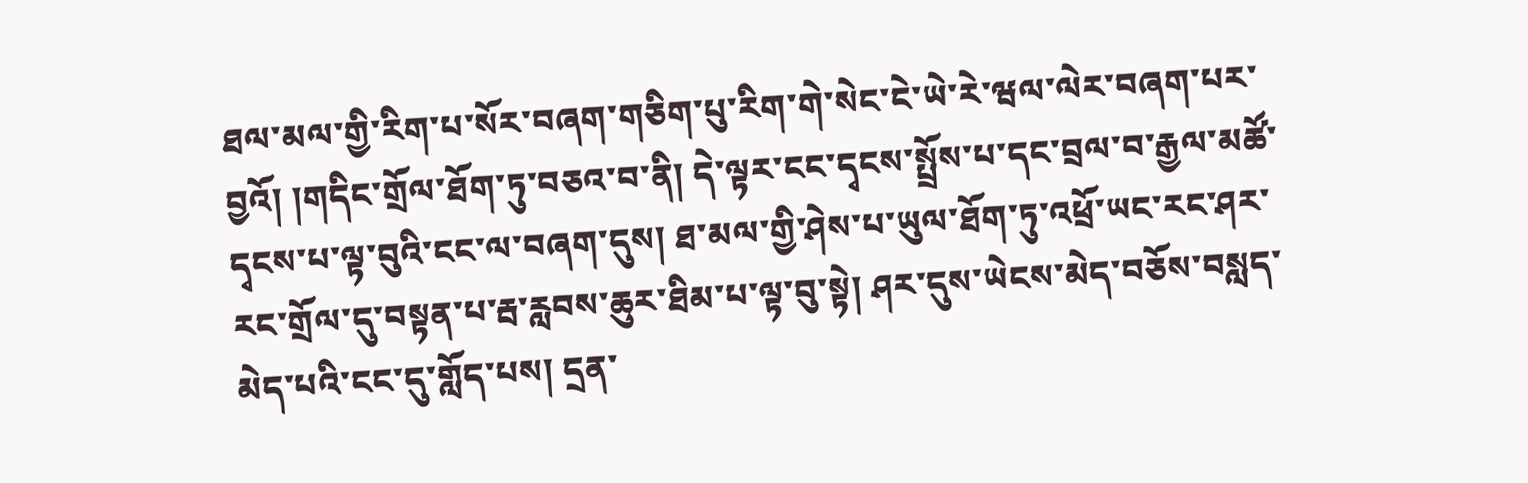ཐལ་མལ་གྱི་རིག་པ་སོར་བཞག་གཅིག་པུ་རིག་གེ་སེང་ངེ་ཡེ་རེ་ཝལ་ལེར་བཞག་པར་བྱའོ། །གདིང་གྲོལ་ཐོག་ཏུ་བཅའ་བ་ནི། དེ་ལྟར་ངང་དྭངས་སྤྲོས་པ་དང་བྲལ་བ་རྒྱལ་མཚོ་དྭངས་པ་ལྟ་བུའི་ངང་ལ་བཞག་དུས། ཐ་མལ་གྱི་ཤེས་པ་ཡུལ་ཐོག་ཏུ་འཕྲོ་ཡང་རང་ཤར་རང་གྲོལ་དུ་བསྟན་པ་རྦ་རླབས་ཆུར་ཐིམ་པ་ལྟ་བུ་སྟེ། ཤར་དུས་ཡེངས་མེད་བཅོས་བསླད་མེད་པའི་ངང་དུ་གློད་པས། དྲན་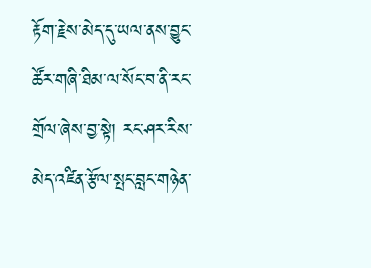རྟོག་རྗེས་མེད་དུ་ཡལ་ནས་བྱུང་ཚོར་གཞི་ཐིམ་ལ་སོང་བ་ནི་རང་གྲོལ་ཞེས་བྱ་སྟེ། རང་ཤར་རིས་མེད་འཛིན་རྩོལ་སྤང་བླང་གཉེན་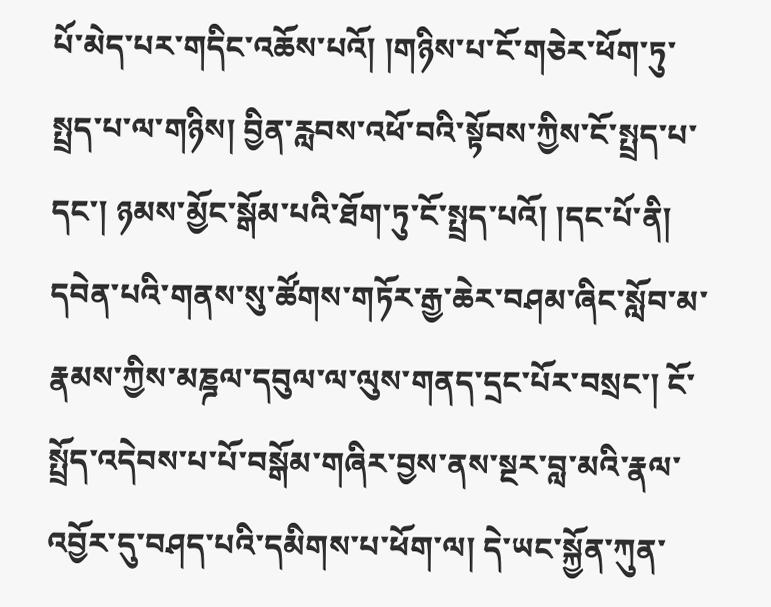པོ་མེད་པར་གདིང་འཆོས་པའོ། །གཉིས་པ་ངོ་གཅེར་ཕོག་ཏུ་སྤྲད་པ་ལ་གཉིས། བྱིན་རླབས་འཕོ་བའི་སྟོབས་ཀྱིས་ངོ་སྤྲད་པ་དང་། ཉམས་མྱོང་སྒོམ་པའི་ཐོག་ཏུ་ངོ་སྤྲད་པའོ། །དང་པོ་ནི། དབེན་པའི་གནས་སུ་ཚོགས་གཏོར་རྒྱ་ཆེར་བཤམ་ཞིང་སློབ་མ་རྣམས་ཀྱིས་མཎྜལ་དབུལ་ལ་ལུས་གནད་དྲང་པོར་བསྲང་། ངོ་སྤྲོད་འདེབས་པ་པོ་བསྒོམ་གཞིར་བྱས་ནས་སྔར་བླ་མའི་རྣལ་འབྱོར་དུ་བཤད་པའི་དམིགས་པ་ཕོག་ལ། དེ་ཡང་སྐྱོན་ཀུན་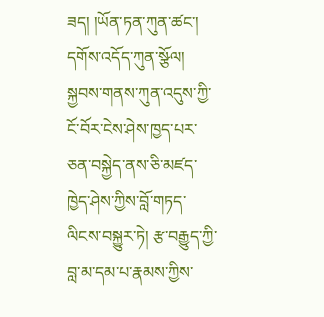ཟད། །ཡོན་ཏན་ཀུན་ཚང་། དགོས་འདོད་ཀུན་སྩོལ། སྐྱབས་གནས་ཀུན་འདུས་ཀྱི་ངོ་བོར་ངེས་ཤེས་ཁྱད་པར་ཅན་བསྐྱེད་ནས་ཅི་མཛད་ཁྱེད་ཤེས་ཀྱིས་བློ་གཏད་ལིངས་བསྐྱུར་ཏེ། རྩ་བརྒྱུད་ཀྱི་བླ་མ་དམ་པ་རྣམས་ཀྱིས་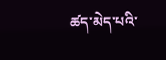ཚད་མེད་པའི་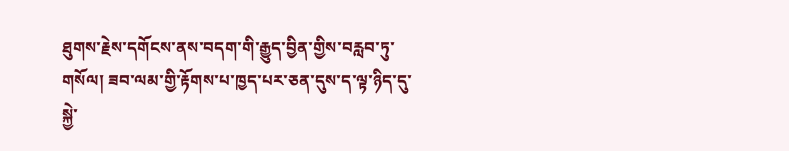ཐུགས་རྗེས་དགོངས་ནས་བདག་གི་རྒྱུད་བྱིན་གྱིས་བརླབ་ཏུ་གསོལ། ཟབ་ལམ་གྱི་རྟོགས་པ་ཁྱད་པར་ཅན་དུས་ད་ལྟ་ཉིད་དུ་སྐྱེ་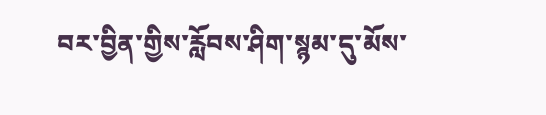བར་བྱིན་གྱིས་རློབས་ཤིག་སྙམ་དུ་མོས་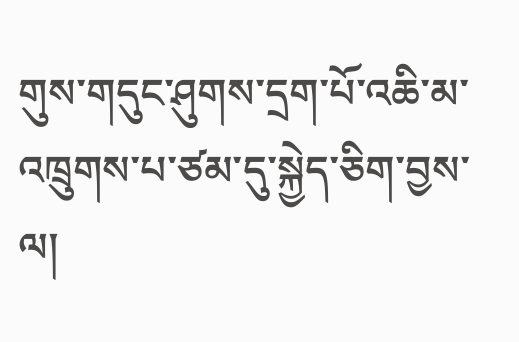གུས་གདུང་ཤུགས་དྲག་པོ་འཆི་མ་འཁྲུགས་པ་ཙམ་དུ་སྐྱེད་ཅིག་བྱས་ལ།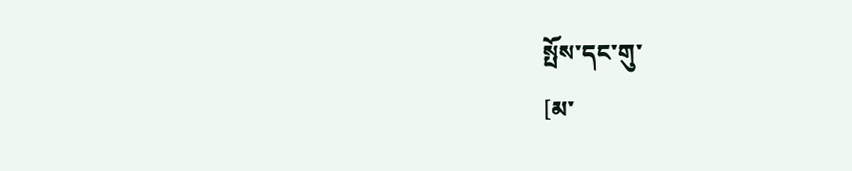སྤོས་དང་གུ་
[མ་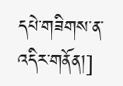དཔེ་གཟིགས་ན་འདིར་གནོན།]